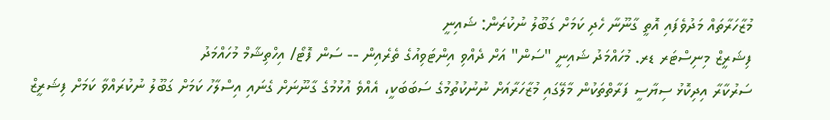މުޒާހަރާތައް މަދުވެފައި އޮތީ ގާނޫނާ ހެދި ކަމަށް ގަބޫލު ނުކުރަން: ޝައިނީ
ފިޝަރީޒް މިނިސްޓަރ ޑރ. މުހައްމަދު ޝައިނީ "ސަން" އަށް ދެއްވި އިންޓަވިއުގެ ތެރެއިން -- ސަން ފޮޓޯ/ އިހްތިޝާމް މުހައްމަދު
ސަރުކާރާ އިދިކޮޅު ސިޔާސީ ފަރާތްތަކުން މާލޭގައި މުޒާހަރާއަށް ނުނުކުތުމުގެ ސަބަބަކީ، އެއްވެ އުޅުމުގެ ގާނޫނަށް ގެނައި އިސްލާހު ކަމަށް ގަބޫލު ނުކުރައްވާ ކަމަށް ފިޝަރީޒް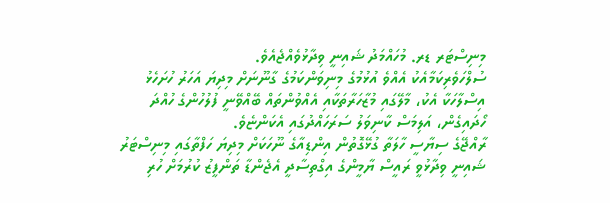މިނިސްޓަރ ޑރ. މުހައްމަދު ޝައިނީ ވިދާޅުވެއްޖެއެވެ.
ސުލްހަވެރިކަމާއެކު އެއްވެ އުޅުމުގެ މިނިވަންކަމުގެ ގާނޫނަށް މިދިޔަ އަހަރު ހުށަހެޅު އިސްލާހަކާ އެކު، މާލޭގައި މުޒާހަރާތަކާއި އެއްވުންތައް ބޭއްވޭނީ ފުލުހުންގެ ހުއްދަ ހޯދައިގެން، އަލިމަސް ކާނިވަލު ސަރަހައްދުގައި އެކަންޏެވެ.
ރާއްޖޭގެ ސިޔާސީ ހާލަތާ ގުޅޭގޮތުން އިންޑިއާގެ ނޫހަކަށް މިދިޔަ ހަފްތާގައި މިނިސްޓަރު ޝައިނީ ވިދާޅުވީ ރައީސް ޔާމީންގެ އިގްތިސާދީ އެޖެންޑާ ތަންފީޒު ކުރުމަށް ހުރި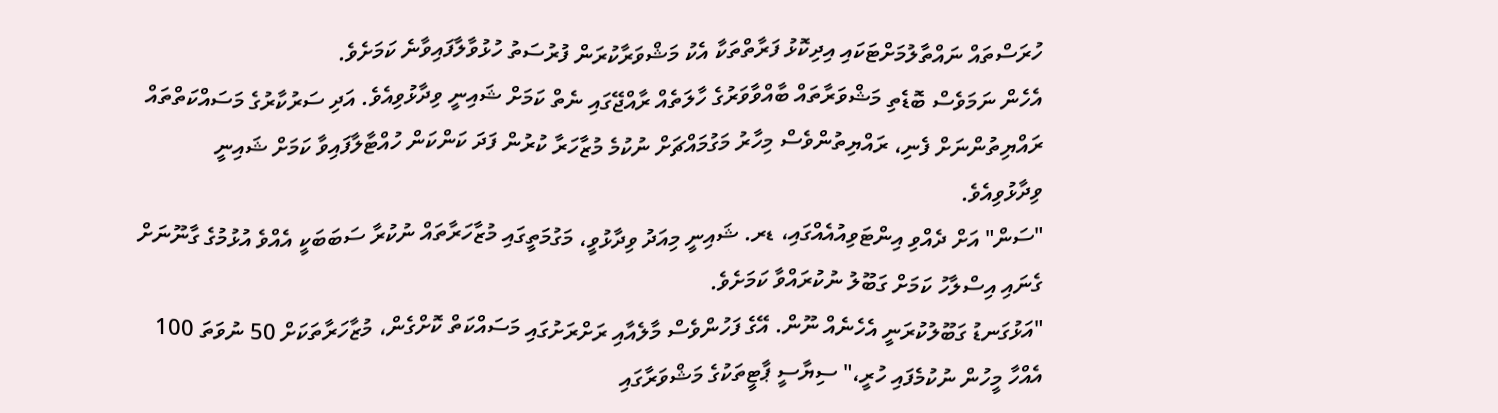ހުރަސްތައް ނައްތާލުމަށްޓަކައި އިދިކޮޅު ފަރާތްތަކާ އެކު މަޝްވަރާކުރަން ފުރުސަތު ހުޅުވާލާފައިވާނެ ކަމަށެވެ.
އެހެން ނަމަވެސް ބޮޑެތި މަޝްވަރާތައް ބާއްވާވަރުގެ ހާލަތެއް ރާއްޖޭގައި ނެތް ކަމަށް ޝައިނީ ވިދާޅުވިއެވެ. އަދި ސަރުކާރުގެ މަސައްކަތްތައް ރައްޔިތުންނަށް ފެނި، ރައްޔިތުންވެސް މިހާރު މަގުމައްޗަށް ނުކުމެ މުޒާހަރާ ކުރުން ފަދަ ކަންކަން ހުއްޓާލާފައިވާ ކަމަށް ޝައިނީ ވިދާޅުވިއެވެ.
"ސަން" އަށް ދެއްވި އިންޓަވިއުއެއްގައި، ޑރ. ޝައިނީ މިއަދު ވިދާޅުވީ، މަގުމަތީގައި މުޒާހަރާތައް ނުކުރާ ސަބަބަކީ އެއްވެ އުޅުމުގެ ގާނޫނަށް ގެނައި އިސްލާހު ކަމަށް ގަބޫލު ނުކުރައްވާ ކަމަށެވެ.
"އަޅުގަނޑު ގަބޫލުކުރަނީ އެހެނެއް ނޫން. އޭގެ ފަހުންވެސް މާލެއާއި ރަށްރަށުގައި މަސައްކަތް ކޮށްގެން، މުޒާހަރާތަކަށް 50 ނުވަތަ 100 އެއްހާ މީހުން ނުކުމެފައި ހުރީ،" ސިޔާސީ ޕާޓީތަކުގެ މަޝްވަރާގައި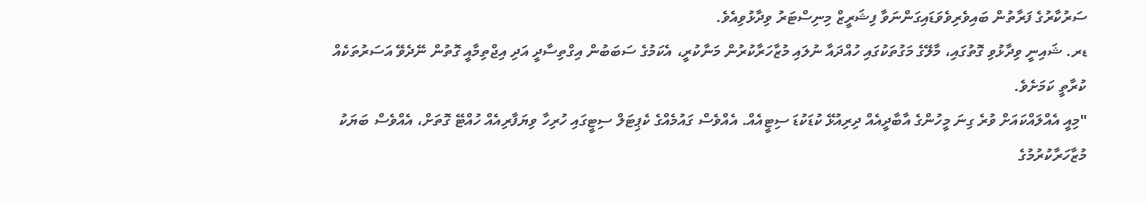ސަރުކާރުގެ ފަރާތުން ބައިވެރިވެވަޑައިގަންނަވާ ފިޝަރީޒް މިނިސްޓަރު ވިދާޅުވިއެވެ.
ޑރ. ޝައިނީ ވިދާޅުވި ގޮތުގައި، މާލޭގެ މަގުތަކުގައި ހުއްދައާ ނުލައި މުޒާހަރާކުރުން މަނާކުރީ، އެކަމުގެ ސަބަބުން އިގްތިސާދީ އަދި އިޖްތިމާއީ ގޮތުން ނޭދެވޭ އަސަރުތަކެއް ކުރާތީ ކަމަށެވެ.
"މިއީ އެއްލައްކައަށް ވުރެ ގިނަ މީހުންގެ އާބާދީއެއް ދިރިއުޅޭ ކުޑަކުޑަ ސިޓީއެއް. އެއްވެސް ގައުމެއްގެ ކެޕިޓަލް ސިޓީގައި ހުރިހާ ވިޔަފާރިއެއް ހުއްޓޭ ގޮތަށް، އެއްވެސް ބަޔަކު މުޒާހަރާކުރުމުގެ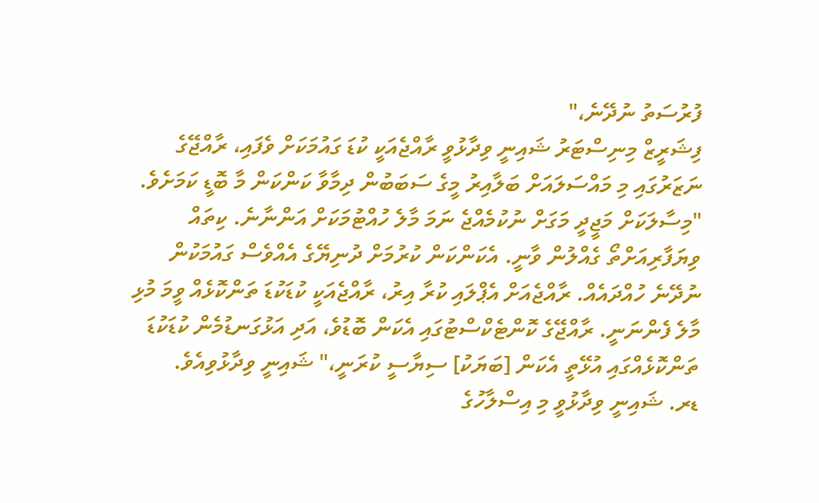ފުރުސަތު ނުދޭނެ،"
ފިޝަރީޒް މިނިސްޓަރު ޝައިނީ ވިދާޅުވީ ރާއްޖެއަކީ ކުޑަ ގައުމަކަށް ވެފައި، ރާއްޖޭގެ ނަޒަރުގައި މި މައްސަލައަށް ބަލާއިރު މީގެ ސަބަބުން ދިމާވާ ކަންކަން މާ ބޮޑީ ކަމަށެވެ.
"މިސާލަކަށް މަޖީދީ މަގަށް ނުކުމެއްޖެ ނަމަ މާލެ ހުއްޓުމަކަށް އަންނާނެ. ކިތައް ވިޔަފާރިއަށްތޯ ގެއްލުން ވާނީ. އެކަންކަން ކުރުމަށް ދުނިޔޭގެ އެއްވެސް ގައުމަކުން ނުދޭނެ ހުއްދައެއް. ރާއްޖެއަށް އެޕްލައި ކުރާ އިރު، ރާއްޖެއަކީ ކުޑަކުޑަ ތަންކޮޅެއް ވީމަ މުޅި މާލެ ފެންނަނީ. ރާއްޖޭގެ ކޮންޓެކްސްޓުގައި އެކަން ބޮޑުވެ، އަދި އަޅުގަނޑުމެން ކުޑަކުޑަ ތަންކޮޅެއްގައި އުޅޭތީ އެކަން [ބަޔަކު] ސިޔާސީ ކުރަނީ،" ޝައިނީ ވިދާޅުވިއެވެ.
ޑރ. ޝައިނީ ވިދާޅުވީ މި އިސްލާހުގެ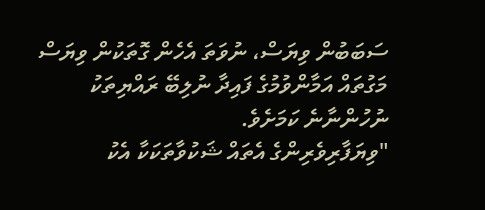ސަބަބުން ވިޔަސް، ނުވަތަ އެހެން ގޮތަކުން ވިޔަސް މަގުތައް އަމާންވުމުގެ ފައިދާ ނުލިބޭ ރައްޔިތަކު ނުހުންނާނެ ކަމަށެވެ.
"ވިޔަފާރިވެރިންގެ އެތައް ޝަކުވާތަކަކާ އެކު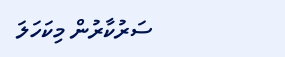ސަރުކާރުން މިކަހަލަ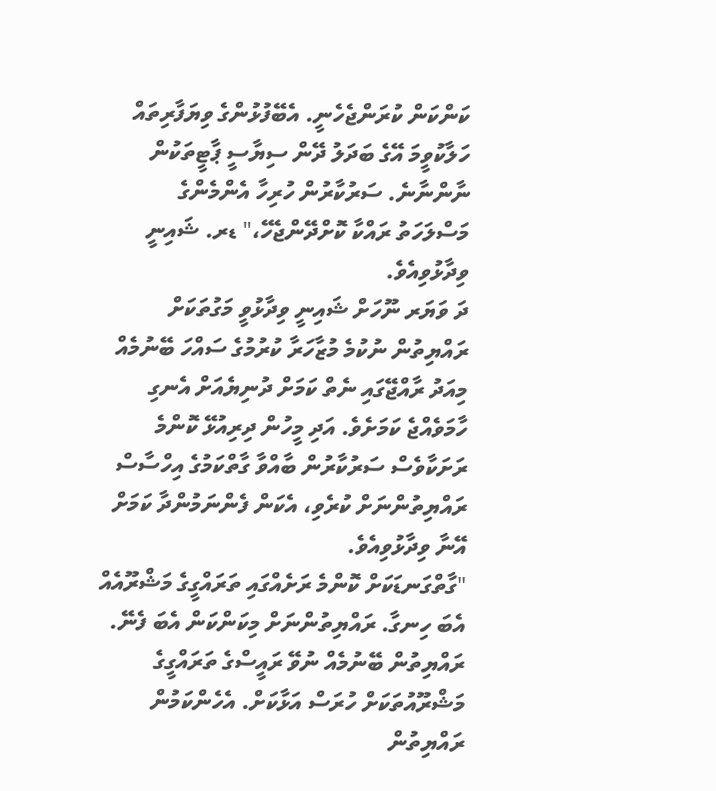ކަންކަން ކުރަންޖެހެނީ. އެބޭފުޅުންގެ ވިޔަފާރިތައް ހަލާކުވީމަ އޭގެ ބަދަލު ދޭން ސިޔާސީ ޕާޓީތަކުން ނާންނާނެ. ސަރުކާރުން ހުރިހާ އެންމެންގެ މަސްލަހަތު ރައްކާ ކޮށްދޭންޖެހޭ،" ޑރ. ޝައިނީ ވިދާޅުވިއެވެ.
ދަ ވަޔަރ ނޫހަށް ޝައިނީ ވިދާޅުވީ މަގުތަކަށް ރައްޔިތުން ނުކުމެ މުޒާހަރާ ކުރުމުގެ ސައްހަ ބޭނުމެއް މިއަދު ރާއްޖޭގައި ނެތް ކަމަށް ދުނިޔެއަށް އެނގި ހާމަވެއްޖެ ކަމަށެވެ. އަދި މީހުން ދިރިއުޅޭ ކޮންމެ ރަށަކާވެސް ސަރުކާރުން ބާއްވާ ގާތްކަމުގެ އިހްސާސް ރައްޔިތުންނަށް ކުރެވި، އެކަން ފެންނަމުންދާ ކަމަށް އޭނާ ވިދާޅުވިއެވެ.
"ގާތްގަނޑަކަށް ކޮންމެ ރަށެއްގައި ތަރައްގީގެ މަޝްރޫއެއް އެބަ ހިނގާ. ރައްޔިތުންނަށް މިކަންކަން އެބަ ފެނޭ. ރައްޔިތުން ބޭނުމެއް ނުވޭ ރައީސްގެ ތަރައްގީގެ މަޝްރޫއުތަކަށް ހުރަސް އަޅާކަށް. އެހެންކަމުން ރައްޔިތުން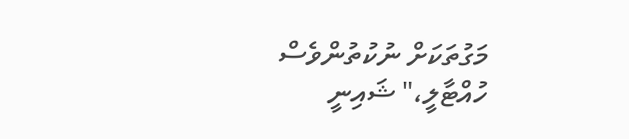މަގުތަކަށް ނުކުތުންވެސް ހުއްޓާލީ،" ޝައިނީ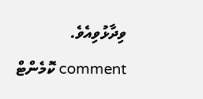ވިދާޅުވިއެވެ.
comment ކޮމެންޓް